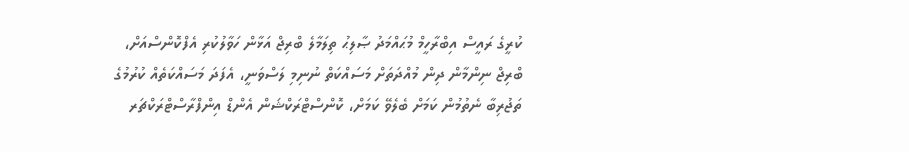ކުރީގެ ރައީސް އިބްރާހީމް މުޙައްމަދު ޞާލިޙު ތިލަމާލެ ބްރިޖް އަޅާން ހަވާލުކުރި އެފްކޮންސްއަށް، ބްރިޖް ނިންމާން ދިން މުއްދަތަށް މަސައްކަތް ނުނިމި ލަސްވަނީ، އެފަދަ މަސައްކަތެއް ކުރުމުގެ ތަޖުރިބާ ނެތުމުން ކަމަށް ބެލެވޭ ކަމަށް، ކޮންސްޓްރަކްޝަން އެންޑް އިންފްރާސްޓްރަކްޗަރ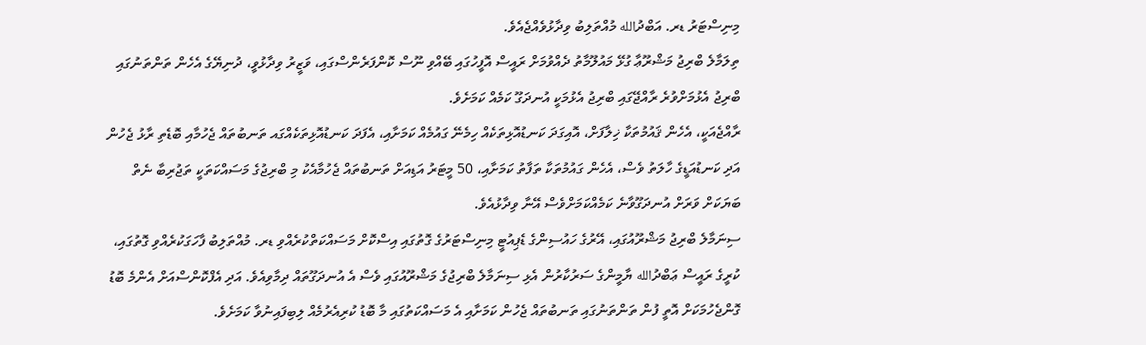މިނިސްޓަރު ޑރ. އަބްދުالله މުއްތަލިބު ވިދާޅުވެއްޖެއެވެ.
ތިލަމާލެ ބްރިޖު މަޝްރޫޢާ ގުޅޭ މައުލޫމާތު ދެއްވުމަށް ރައީސް އޮފީހުގައި ބޭއްވި ނޫސް ކޮންފަރެންސްގައި، ވަޒީރު ވިދާޅުވީ، ދުނިޔޭގެ އެހެން ތަންތަނުގައި ބްރިޖު އެޅުމަށްވުރެ ރާއްޖޭގައި ބްރިޖު އެޅުމަކީ އުނދަގޫ ކަމެއް ކަމަށެވެ.
ރާއްޖެއަކީ، އެހެން ޤައުމުތަކާ ޚިލާފަށް، އޮއިގަދަ ކަނޑުއޮޅިތަކެއް ހިމެނޭ ގައުމެއް ކަމަށާއި، އެފަދަ ކަނޑުއޮޅިތަކެއްގައ ތަނބުތައް ޖެހުމާއި ބޮޑެތި ރާޅު ޖެހުން އަދި ކަނޑުއަޑީގެ ހާލަތު ވެސް، އެހެން ގައުމުތަކާ ތަފާތު ކަމަށާއި، 50 މީޓަރު އަޑިއަށް ތަނބުތައް ޖެހުމާއެކު މި ބްރިޖުގެ މަސައްކަތަކީ ތަޖުރިބާ ނެތް ބަޔަކަށް ވަރަށް އުނދަގޫވާނެ ކަމެއްކަމަށްވެސް އޭނާ ވިދާޅުއެވެ.
ސިނަމާލެ ބްރިޖު މަޝްރޫއުގައި، އޭރުގެ ހައުސިންގެ ޑެޕިއުޓީ މިނިސްޓަރުގެ ގޮތުގައި އިސްކޮށް މަސައްކަތްކުރެއްވި ޑރ. މުއްތަލިބު ފާހަގަކުރެއްވި ގޮތުގައި، ކުރީގެ ރައީސް ޢަބްދުالله ޔާމީންގެ ސަރުކާރުން އެޅި ސިނަމާލެ ބްރިޖުގެ މަޝްރޫއުގައި ވެސް އެ އުނދަގޫތައް ދިމާވިއެވެ. އަދި އެފްކޮންސްއަށް އެންމެ ބޮޑު ގޮންޖެހުމަކަށް އޮތީ ފުން ތަންތަނުގައި ތަނބުތައް ޖެހުން ކަމަށާއި އެ މަސައްކަތުގައި މާ ބޮޑު ކުރިއެރުމެއް ލިބިފައިނުވާ ކަމަށެވެ.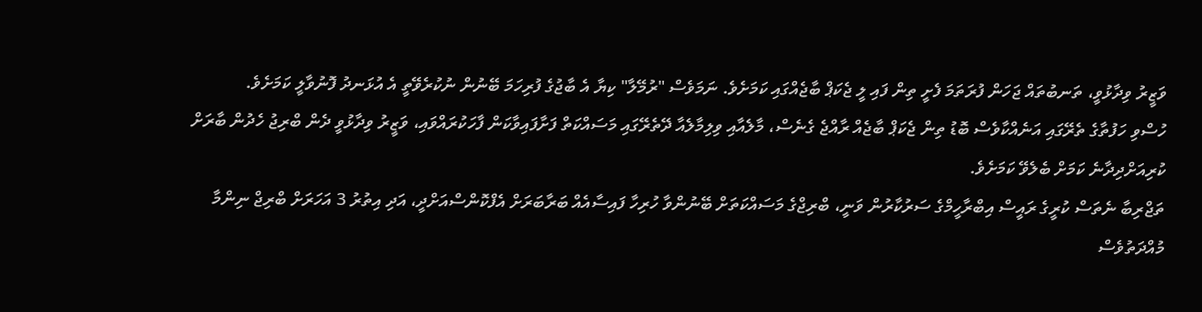ވަޒީރު ވިދާޅުވީ، ތަނބުތައް ޖަހަން ފުރަތަމަ ފެށީ ތިން ފައި ލީ ޖެކަޕް ބާޖެއްގައި ކަމަށެވެ. ނަމަވެސް "ރުމޭލާ" ކިޔާ އެ ބާޖުގެ ފުރިހަމަ ބޭނުން ނުކުރެވޭތީ އެ އުޅަނދު ފޮނުވާލީ ކަމަށެވެ.
ހުސްވި ހަފުތާގެ ތެރޭގައި އަނެއްކާވެސް ބޮޑު ތިން ޖެކަޕް ބާޖެއް ރާއްޖެ ގެނެސް، މާލެއާއި ވިލިމާލެއާ ދޭތެރޭގައި މަސައްކަތް ފަށާފައިވާކަން ފާހަކުރައްވައި، ވަޒީރު ވިދާޅުވީ ދެން ބްރިޖު ހެދުން ބާރަށް ކުރިއަށްދިދާނެ ކަމަށް ބެލެވޭ ކަމަށެވެ.
ތަޖްރިބާ ނެތަސް ކުރީގެ ރައީސް އިބްރާހީމްގެ ސަރުކާރުން ވަނީ، ބްރިޖްގެ މަސައްކަތަށް ބޭނުންވާ ހުރިހާ ފައިސާއެއް ބަރާބަރަށް އެފްކޮންސްއަށްދީ، އަދި އިތުރު 3 އަހަރަށް ބްރިޖް ނިންމާ މުއްދަތުވެސް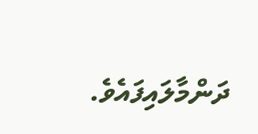ދަންމާލައިފައެވެ.